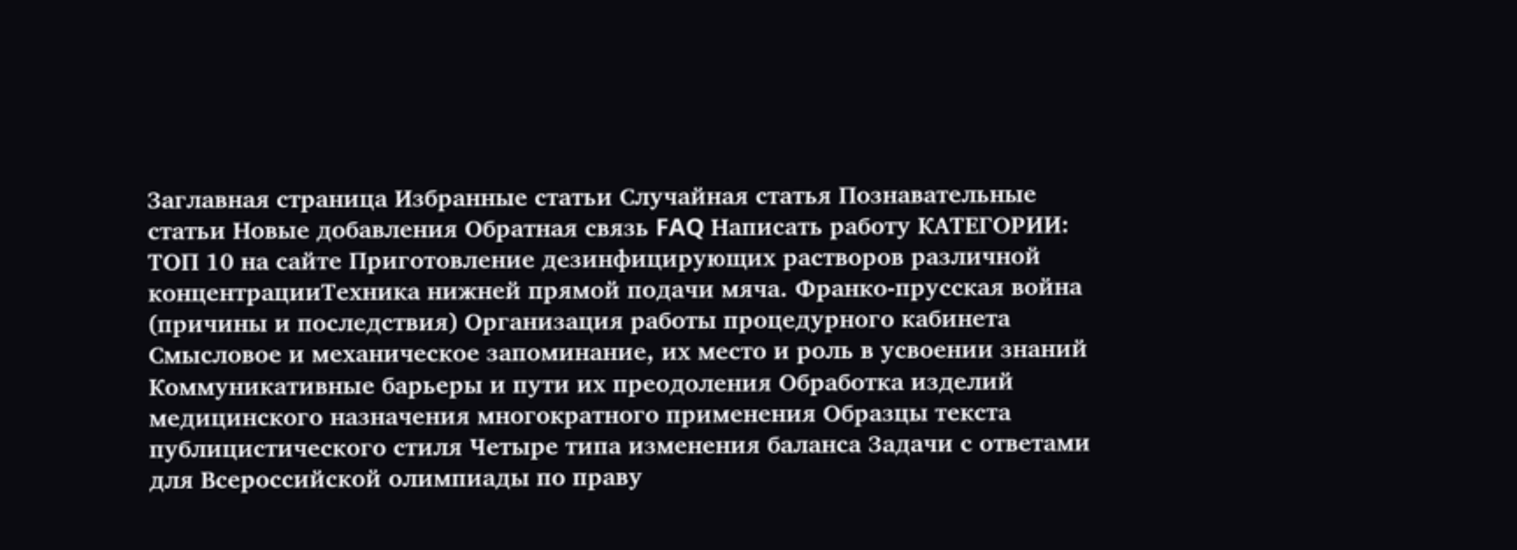Заглавная страница Избранные статьи Случайная статья Познавательные статьи Новые добавления Обратная связь FAQ Написать работу КАТЕГОРИИ: ТОП 10 на сайте Приготовление дезинфицирующих растворов различной концентрацииТехника нижней прямой подачи мяча. Франко-прусская война (причины и последствия) Организация работы процедурного кабинета Смысловое и механическое запоминание, их место и роль в усвоении знаний Коммуникативные барьеры и пути их преодоления Обработка изделий медицинского назначения многократного применения Образцы текста публицистического стиля Четыре типа изменения баланса Задачи с ответами для Всероссийской олимпиады по праву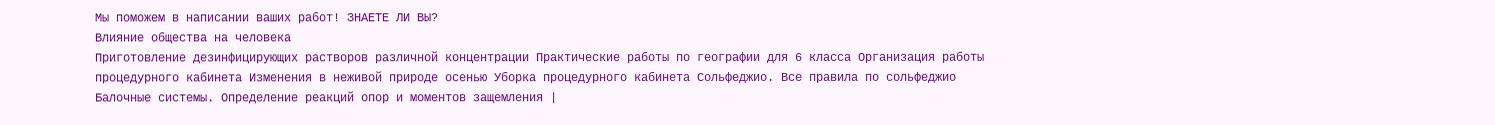Мы поможем в написании ваших работ! ЗНАЕТЕ ЛИ ВЫ?
Влияние общества на человека
Приготовление дезинфицирующих растворов различной концентрации Практические работы по географии для 6 класса Организация работы процедурного кабинета Изменения в неживой природе осенью Уборка процедурного кабинета Сольфеджио. Все правила по сольфеджио Балочные системы. Определение реакций опор и моментов защемления |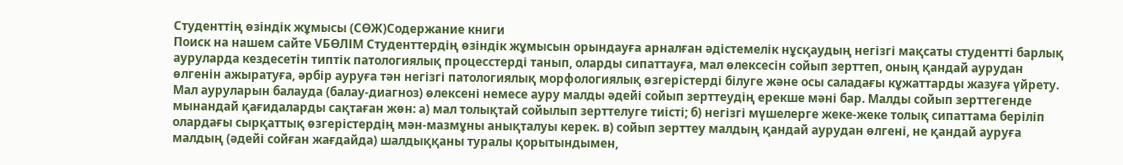Студенттің өзіндік жұмысы (СӨЖ)Содержание книги
Поиск на нашем сайте VБӨЛІМ Студенттердің өзіндік жұмысын орындауға арналған әдістемелік нұсқаудың негізгі мақсаты студентті барлық ауруларда кездесетін типтік патологиялық процесстерді танып, оларды сипаттауға, мал өлексесін сойып зерттеп, оның қандай аурудан өлгенін ажыратуға, әрбір ауруға тән негізгі патологиялық морфологиялық өзгерістерді білуге және осы саладағы кұжаттарды жазуға үйрету. Мал ауруларын балауда (балау-диагноз) өлексені немесе ауру малды әдейі сойып зерттеудің ерекше мәні бар. Малды сойып зерттегенде мынандай қағидаларды сақтаған жөн: а) мал толықтай сойылып зерттелуге тиісті; б) негізгі мүшелерге жеке-жеке толық сипаттама беріліп олардағы сырқаттық өзгерістердің мән-мазмұны анықталуы керек. в) сойып зерттеу малдың қандай аурудан өлгені, не қандай ауруға малдың (әдейі сойған жағдайда) шалдыққаны туралы қорытындымен,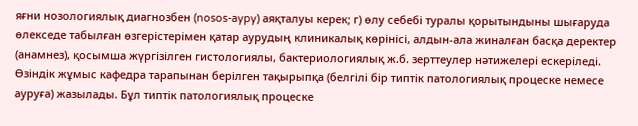яғни нозологиялық диагнозбен (nosos-aypy) аяқталуы керек; г) өлу себебі туралы қорытындыны шығаруда өлекседе табылған өзгерістерімен қатар аурудың клиникалық көрінісі, алдын-ала жиналған басқа деректер (анамнез), қосымша жүргізілген гистологиялы, бактериологиялық ж.б. зерттеулер нәтижелері ескеріледі. Өзіндік жұмыс кафедра тарапынан берілген тақырыпқа (белгілі бір типтік патологиялық процеске немесе ауруға) жазылады. Бұл типтік патологиялық процеске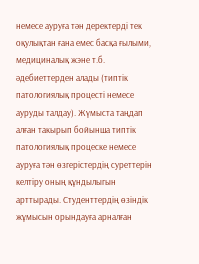немесе ауруға тән деректерді тек оқулықтан ғана емес басқа ғылыми, медициналық жэне т.б. әдебиеттерден алады (типтік патологиялық процесті немесе ауруды талдау). Жүмыста таңдап алған такырып бойынша типтік патологиялық процеске немесе ауруға тән өзгерістердің суреттерін келтіру оның құндылыгын арттырады. Студенттердің өзіндік жұмысын орындауға арналған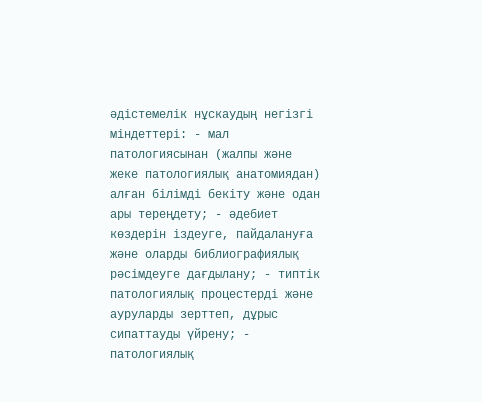әдістемелік нұскаудың негізгі міндеттері: - мал патологиясынан (жалпы және жеке патологиялық анатомиядан) алған білімді бекіту және одан ары тереңдету; - әдебиет көздерін іздеуге, пайдалануға және оларды библиографиялық рәсімдеуге дағдылану; - типтік патологиялық процестерді және ауруларды зерттеп, дұрыс сипаттауды үйрену; - патологиялық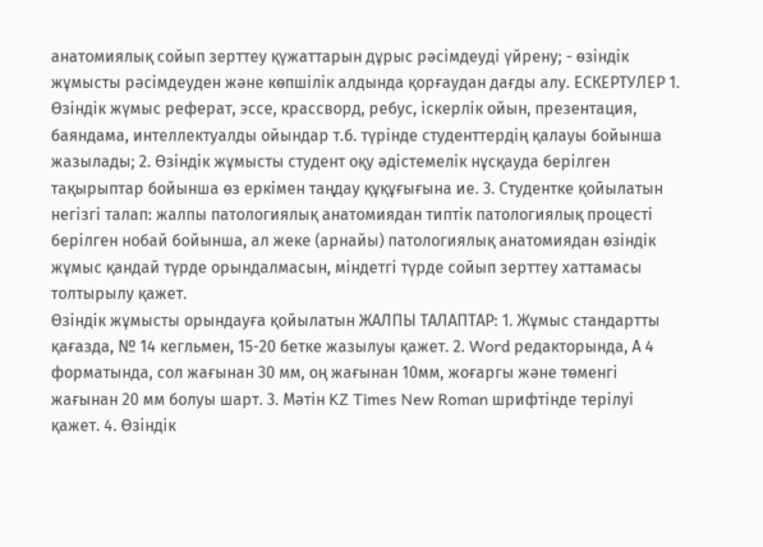анатомиялық сойып зерттеу қүжаттарын дұрыс рәсімдеуді үйрену; - өзіндік жұмысты рәсімдеуден және көпшілік алдында қорғаудан дағды алу. ЕСКЕРТУЛЕР 1. Өзіндік жүмыс реферат, эссе, крассворд, ребус, іскерлік ойын, презентация, баяндама, интеллектуалды ойындар т.б. түрінде студенттердің қалауы бойынша жазылады; 2. Өзіндік жұмысты студент оқу әдістемелік нұсқауда берілген тақырыптар бойынша өз еркімен таңдау құқұғығына ие. 3. Студентке қойылатын негізгі талап: жалпы патологиялық анатомиядан типтік патологиялық процесті берілген нобай бойынша, ал жеке (арнайы) патологиялық анатомиядан өзіндік жұмыс қандай түрде орындалмасын, міндетгі түрде сойып зерттеу хаттамасы толтырылу қажет.
Өзіндік жұмысты орындауға қойылатын ЖАЛПЫ ТАЛАПТАР: 1. Жұмыс стандартты қағазда, № 14 кегльмен, 15-20 бетке жазылуы қажет. 2. Word редакторында, А 4 форматында, сол жағынан 30 мм, оң жағынан 10мм, жоғаргы және төменгі жағынан 20 мм болуы шарт. 3. Мәтін KZ Times New Roman шрифтінде терілуі қажет. 4. Өзіндік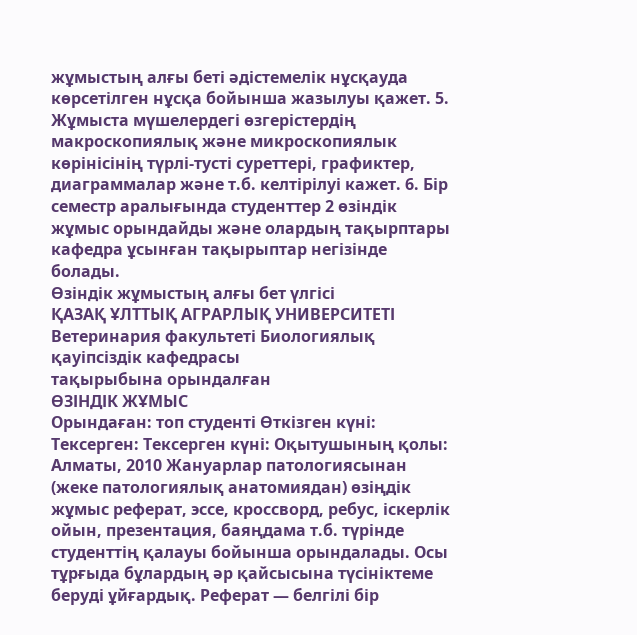жұмыстың алғы беті әдістемелік нұсқауда көрсетілген нұсқа бойынша жазылуы қажет. 5. Жұмыста мүшелердегі өзгерістердің макроскопиялық және микроскопиялык көрінісінің түрлі-тусті суреттері, графиктер, диаграммалар және т.б. келтірілуі кажет. 6. Бір семестр аралығында студенттер 2 өзіндік жұмыс орындайды және олардың тақырптары кафедра ұсынған тақырыптар негізінде болады.
Өзіндік жұмыстың алғы бет үлгісі
ҚАЗАҚ ҰЛТТЫҚ АГРАРЛЫҚ УНИВЕРСИТЕТІ Ветеринария факультеті Биологиялық қауіпсіздік кафедрасы
тақырыбына орындалған
ӨЗІНДІК ЖҰМЫС
Орындаған: топ студенті Өткізген күні: Тексерген: Тексерген күні: Оқытушының қолы:
Алматы, 2010 Жануарлар патологиясынан (жеке патологиялық анатомиядан) өзіңдік жұмыс реферат, эссе, кроссворд, ребус, іскерлік ойын, презентация, баяңдама т.б. түрінде студенттің қалауы бойынша орындалады. Осы тұрғыда бұлардың әр қайсысына түсініктеме беруді ұйғардық. Реферат — белгілі бір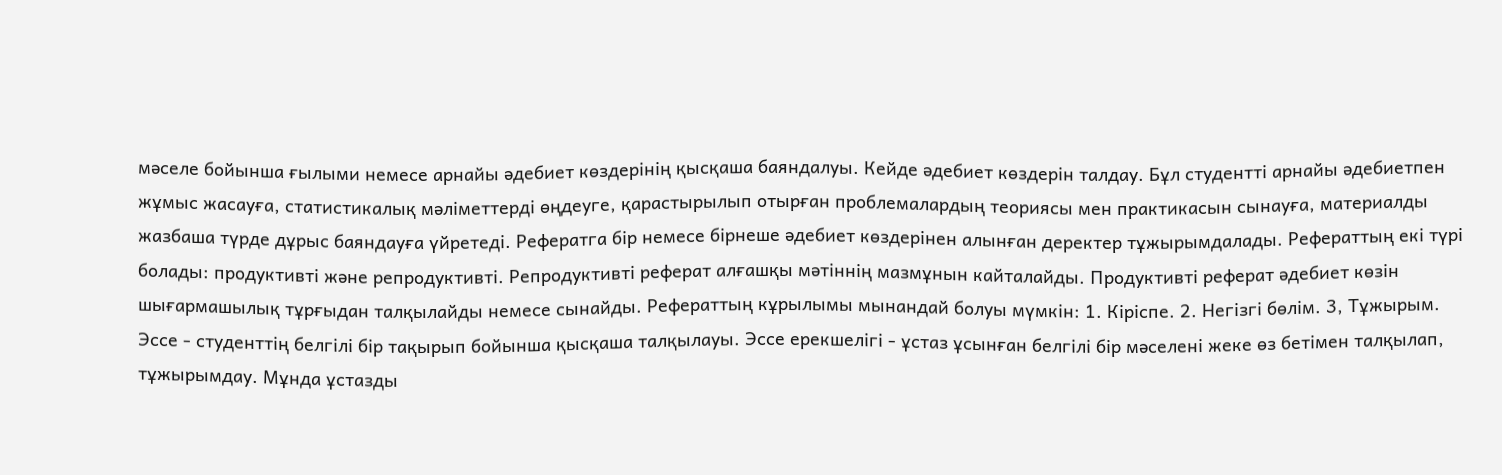мәселе бойынша ғылыми немесе арнайы әдебиет көздерінің қысқаша баяндалуы. Кейде әдебиет көздерін талдау. Бұл студентті арнайы әдебиетпен жұмыс жасауға, статистикалық мәліметтерді өңдеуге, қарастырылып отырған проблемалардың теориясы мен практикасын сынауға, материалды жазбаша түрде дұрыс баяндауға үйретеді. Рефератга бір немесе бірнеше әдебиет көздерінен алынған деректер тұжырымдалады. Рефераттың екі түрі болады: продуктивті және репродуктивті. Репродуктивті реферат алғашқы мәтіннің мазмұнын кайталайды. Продуктивті реферат әдебиет көзін шығармашылық тұрғыдан талқылайды немесе сынайды. Рефераттың кұрылымы мынандай болуы мүмкін: 1. Кіріспе. 2. Негізгі бөлім. 3, Тұжырым. Эссе - студенттің белгілі бір тақырып бойынша қысқаша талқылауы. Эссе ерекшелігі - ұстаз ұсынған белгілі бір мәселені жеке өз бетімен талқылап, тұжырымдау. Мұнда ұстазды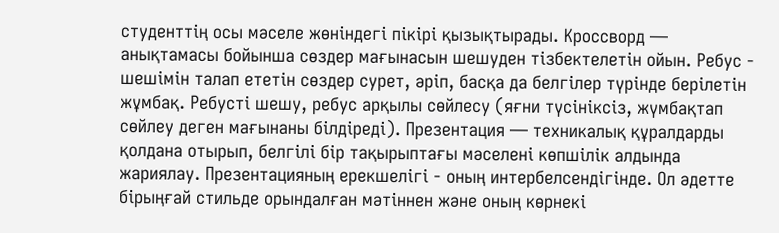студенттің осы мәселе жөніндегі пікірі қызықтырады. Кроссворд — анықтамасы бойынша сөздер мағынасын шешуден тізбектелетін ойын. Ребус - шешімін талап ететін сөздер сурет, әріп, басқа да белгілер түрінде берілетін жұмбақ. Ребусті шешу, ребус арқылы сөйлесу (яғни түсініксіз, жүмбақтап сөйлеу деген мағынаны білдіреді). Презентация — техникалық құралдарды қолдана отырып, белгілі бір тақырыптағы мәселені көпшілік алдында жариялау. Презентацияның ерекшелігі - оның интербелсендігінде. Ол әдетте бірыңғай стильде орындалған мәтіннен және оның көрнекі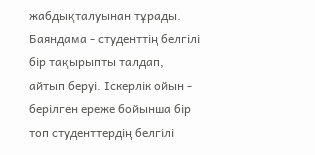жабдықталуынан тұрады. Баяндама - студенттің белгілі бір тақырыпты талдап, айтып беруі. Іскерлік ойын - берілген ереже бойынша бір топ студенттердің белгілі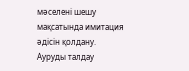мәселені шешу мақсатында имитация әдісін қолдану.
Ауруды талдау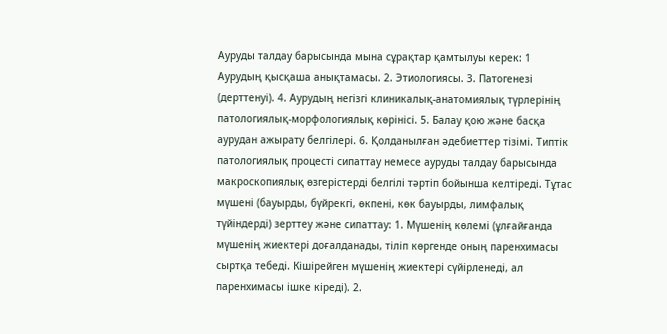Ауруды талдау барысында мына сұрақтар қамтылуы керек: 1 Аурудың қысқаша анықтамасы. 2. Этиологиясы. 3. Патогенезі (дерттенуі). 4. Аурудың негізгі клиникалық-анатомиялық түрлерінің патологиялық-морфологиялық көрінісі. 5. Балау қою және басқа аурудан ажырату белгілері. 6. Қолданылған әдебиеттер тізімі. Типтік патологиялық процесті сипаттау немесе ауруды талдау барысында макроскопиялық өзгерістерді белгілі тәртіп бойынша келтіреді. Тұтас мүшені (бауырды, бүйрекгі, өкпені, көк бауырды, лимфалық түйіндерді) зерттеу және сипаттау: 1. Мүшенің көлемі (ұлғайғанда мүшенің жиектері доғалданады, тіліп көргенде оның паренхимасы сыртқа тебеді. Кішірейген мүшенің жиектері сүйірленеді, ал паренхимасы ішке кіреді). 2.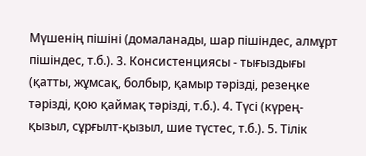Мүшенің пішіні (домаланады, шар пішіндес, алмұрт пішіндес, т.б.). 3. Консистенциясы - тығыздығы (қатты, жұмсақ, болбыр, қамыр тәрізді, резеңке тәрізді, қою қаймақ тәрізді, т.б.). 4. Түсі (күрең-қызыл, сұрғылт-қызыл, шие түстес, т.б.). 5. Тілік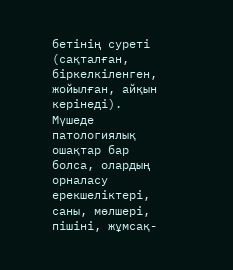бетінің суреті (сақталған, біркелкіленген, жойылған, айқын керінеді). Мүшеде патологиялық ошақтар бар болса, олардың орналасу ерекшеліктері, саны, мөлшері, пішіні, жұмсақ-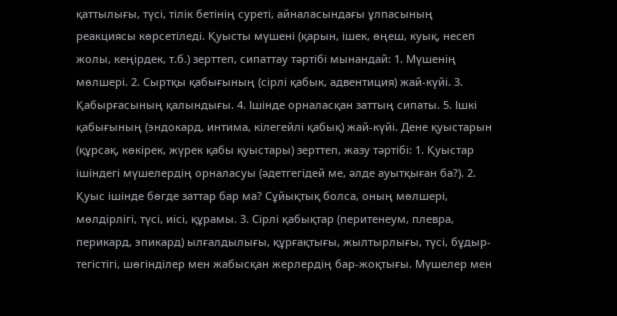қаттылығы, түсі, тілік бетінің суреті, айналасындағы ұлпасының реакциясы көрсетіледі. Қуысты мүшені (қарын, ішек, өңеш, куық, несеп жолы, кеңірдек, т.б.) зерттеп, сипаттау тәртібі мынандай: 1. Мүшенің мөлшері. 2. Сыртқы қабығының (сірлі қабык, адвентиция) жай-күйі. 3. Қабырғасының қалындығы. 4. Ішінде орналасқан заттың сипаты. 5. Ішкі қабығының (эндокард, интима, кілегейлі қабық) жай-күйі. Дене қуыстарын (құрсақ, көкірек, жүрек қабы қуыстары) зерттеп, жазу тәртібі: 1. Қуыстар ішіндегі мүшелердің орналасуы (әдетгегідей ме, әлде ауытқыған ба?). 2. Қуыс ішінде бөгде заттар бар ма? Сұйықтық болса, оның мөлшері, мөлдірлігі, түсі, иісі, құрамы. 3. Сірлі қабықтар (перитенеум, плевра, перикард, эпикард) ылғалдылығы, құрғақтығы, жылтырлығы, түсі, бұдыр-тегістігі, шөгінділер мен жабысқан жерлердің бар-жоқтығы. Мүшелер мен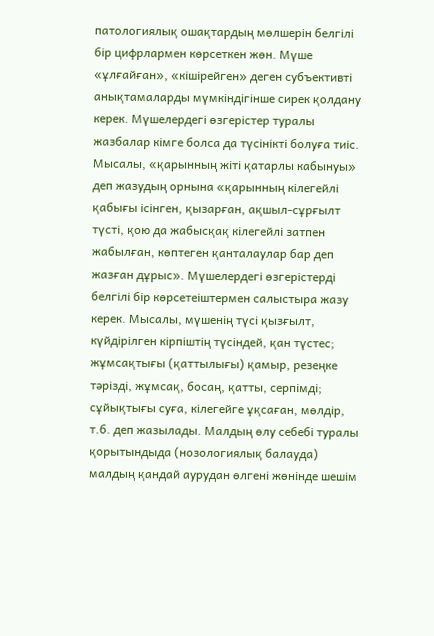патологиялық ошақтардың мөлшерін белгілі бір цифрлармен көрсеткен жөн. Мүше «ұлғайған», «кішірейген» деген субъективті анықтамаларды мүмкіндігінше сирек қолдану керек. Мүшелердегі өзгерістер туралы жазбалар кімге болса да түсінікті болуға тиіс. Мысалы, «қарынның жіті қатарлы кабынуы» деп жазудың орнына «қарынның кілегейлі қабығы ісінген, қызарған, ақшыл-сұрғылт түсті, қою да жабысқақ кілегейлі затпен жабылған, көптеген қанталаулар бар деп жазған дұрыс». Мүшелердегі өзгерістерді белгілі бір көрсетеіштермен салыстыра жазу керек. Мысалы, мүшенің түсі қызғылт, күйдірілген кірпіштің түсіндей, қан түстес; жұмсақтығы (қаттылығы) қамыр, резеңке тәрізді, жұмсақ, босаң, қатты, серпімді; сұйықтығы суға, кілегейге ұқсаған, мөлдір, т.б. деп жазылады. Малдың өлу себебі туралы қорытындыда (нозологиялық балауда) малдың қандай аурудан өлгені жөнінде шешім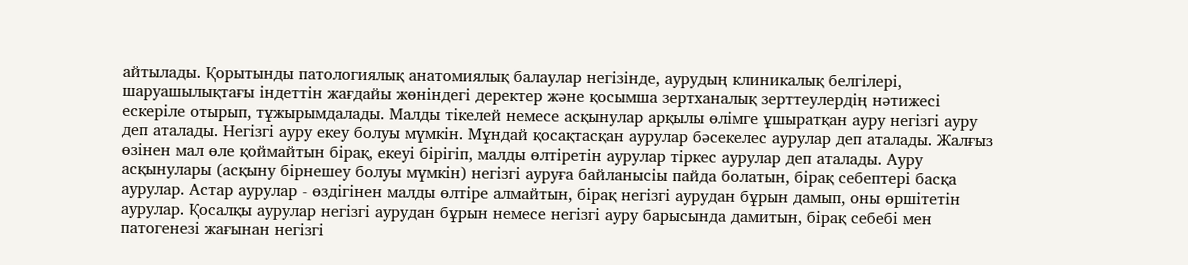айтылады. Қорытынды патологиялық анатомиялық балаулар негізінде, аурудың клиникалық белгілері, шаруашылықтағы індеттін жағдайы жөніндегі деректер және қосымша зертханалық зерттеулердің нәтижесі ескеріле отырып, тұжырымдалады. Малды тікелей немесе асқынулар арқылы өлімге ұшыратқан ауру негізгі ауру деп аталады. Негізгі ауру екеу болуы мүмкін. Мұндай қосақтасқан аурулар бәсекелес аурулар деп аталады. Жалғыз өзінен мал өле қоймайтын бірақ, екеуі бірігіп, малды өлтіретін аурулар тіркес аурулар деп аталады. Ауру асқынулары (асқыну бірнешеу болуы мүмкін) негізгі ауруға байланысіы пайда болатын, бірақ себептері басқа аурулар. Астар аурулар - өздігінен малды өлтіре алмайтын, бірақ негізгі аурудан бұрын дамып, оны өршітетін аурулар. Қосалқы аурулар негізгі аурудан бұрын немесе негізгі ауру барысында дамитын, бірақ себебі мен патогенезі жағынан негізгі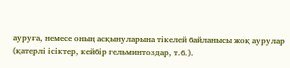ауруға, немесе оның асқынуларына тікелей байланысы жоқ аурулар (қатерлі ісіктер, кейбір гельминтоздар, т.б.).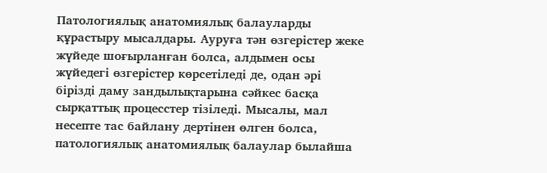Патологиялық анатомиялық балауларды құрастыру мысалдары. Ауруға тән өзгерістер жеке жүйеде шоғырланған болса, алдымен осы жүйедегі өзгерістер көрсетіледі де, одан әрі бірізді даму зандылықтарына сәйкес басқа сырқаттық процесстер тізіледі. Мысалы, мал несепте тас байлану дертінен өлген болса, патологиялық анатомиялық балаулар былайша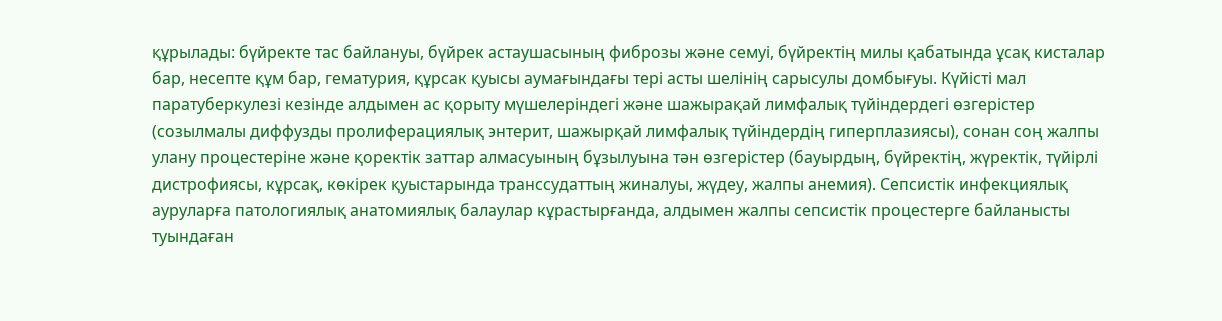құрылады: бүйректе тас байлануы, бүйрек астаушасының фиброзы және семуі, бүйректің милы қабатында ұсақ кисталар бар, несепте құм бар, гематурия, құрсак қуысы аумағындағы тері асты шелінің сарысулы домбығуы. Күйісті мал паратуберкулезі кезінде алдымен ас қорыту мүшелеріндегі және шажырақай лимфалық түйіндердегі өзгерістер (созылмалы диффузды пролиферациялық энтерит, шажырқай лимфалық түйіндердің гиперплазиясы), сонан соң жалпы улану процестеріне және қоректік заттар алмасуының бұзылуына тән өзгерістер (бауырдың, бүйректің, жүректік, түйірлі дистрофиясы, кұрсақ, көкірек қуыстарында транссудаттың жиналуы, жүдеу, жалпы анемия). Сепсистік инфекциялық ауруларға патологиялық анатомиялық балаулар кұрастырғанда, алдымен жалпы сепсистік процестерге байланысты туындаған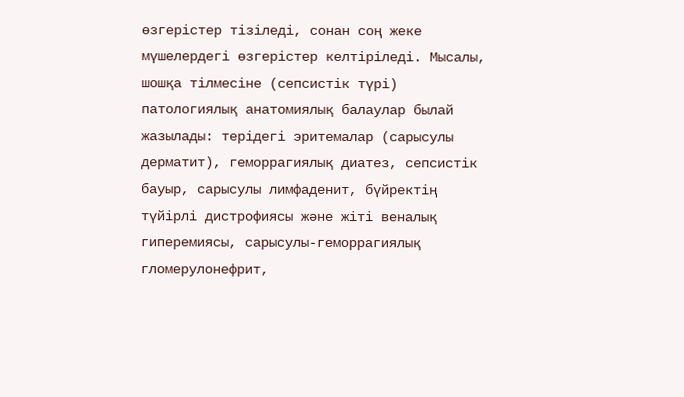өзгерістер тізіледі, сонан соң жеке мүшелердегі өзгерістер келтіріледі. Мысалы, шошқа тілмесіне (сепсистік түрі) патологиялық анатомиялық балаулар былай жазылады: терідегі эритемалар (сарысулы дерматит), геморрагиялық диатез, сепсистік бауыр, сарысулы лимфаденит, бүйректің түйірлі дистрофиясы және жіті веналық гиперемиясы, сарысулы-геморрагиялық гломерулонефрит,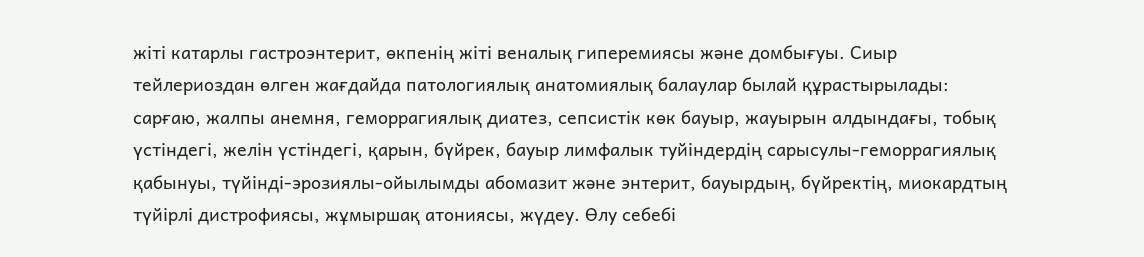жіті катарлы гастроэнтерит, өкпенің жіті веналық гиперемиясы және домбығуы. Сиыр тейлериоздан өлген жағдайда патологиялық анатомиялық балаулар былай құрастырылады: сарғаю, жалпы анемня, геморрагиялық диатез, сепсистік көк бауыр, жауырын алдындағы, тобық үстіндегі, желін үстіндегі, қарын, бүйрек, бауыр лимфалык туйіндердің сарысулы-геморрагиялық қабынуы, түйінді-эрозиялы-ойылымды абомазит және энтерит, бауырдың, бүйректің, миокардтың түйірлі дистрофиясы, жұмыршақ атониясы, жүдеу. Өлу себебі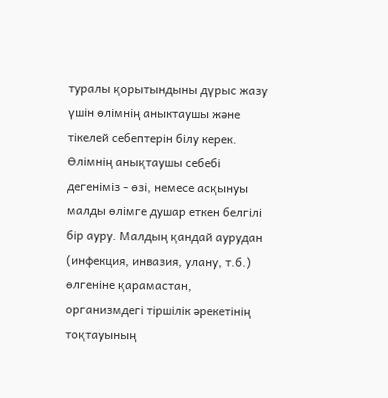туралы қорытындыны дүрыс жазу үшін өлімнің аныктаушы және тікелей себептерін білу керек. Өлімнің анықтаушы себебі дегеніміз - өзі, немесе асқынуы малды өлімге душар еткен белгілі бір ауру. Малдың қандай аурудан (инфекция, инвазия, улану, т.б.) өлгеніне қарамастан, организмдегі тіршілік әрекетінің тоқтауының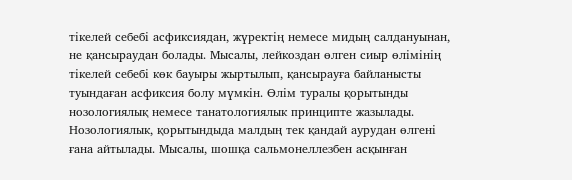тікелей себебі асфиксиядан, жүректің немесе мидың салдануынан, не қансыраудан болады. Мысалы, лейкоздан өлген сиыр өлімінің тікелей себебі көк бауыры жыртылып, қансырауға байланысты туындаған асфиксия болу мүмкін. Өлім туралы қорытынды нозологиялық немесе танатологиялык принципте жазылады. Нозологиялык, қорытындыда малдың тек қандай аурудан өлгені ғана айтылады. Мысалы, шошқа сальмонеллезбен асқынған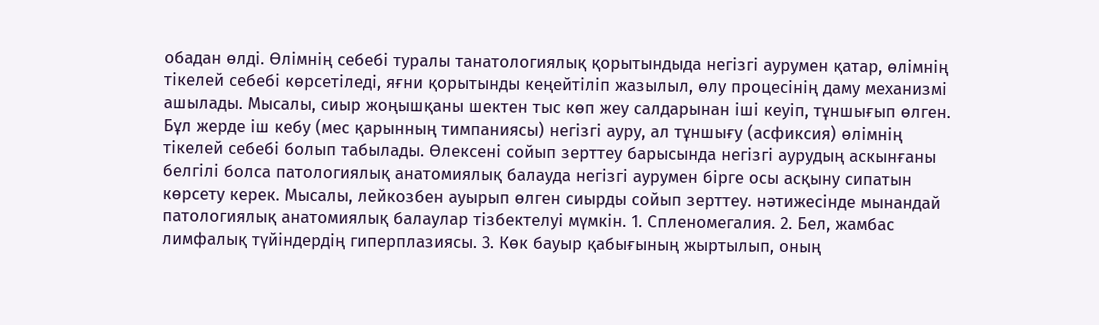обадан өлді. Өлімнің себебі туралы танатологиялық қорытындыда негізгі аурумен қатар, өлімнің тікелей себебі көрсетіледі, яғни қорытынды кеңейтіліп жазылыл, өлу процесінің даму механизмі ашылады. Мысалы, сиыр жоңышқаны шектен тыс көп жеу салдарынан іші кеуіп, тұншығып өлген. Бұл жерде іш кебу (мес қарынның тимпаниясы) негізгі ауру, ал тұншығу (асфиксия) өлімнің тікелей себебі болып табылады. Өлексені сойып зерттеу барысында негізгі аурудың аскынғаны белгілі болса патологиялық анатомиялық балауда негізгі аурумен бірге осы асқыну сипатын көрсету керек. Мысалы, лейкозбен ауырып өлген сиырды сойып зерттеу. нәтижесінде мынандай патологиялық анатомиялық балаулар тізбектелуі мүмкін. 1. Спленомегалия. 2. Бел, жамбас лимфалық түйіндердің гиперплазиясы. 3. Көк бауыр қабығының жыртылып, оның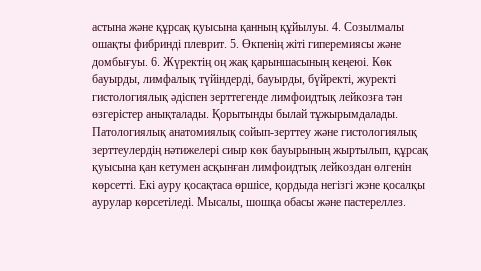астына және құрсақ қуысына қанның құйылуы. 4. Созылмалы ошақты фибринді плеврит. 5. Өкпенің жіті гиперемиясы және домбығуы. 6. Жүректің оң жақ қарыншасының кеңеюі. Көк бауырды, лимфалық түйіндерді, бауырды, бүйректі, журекті гистологиялық әдіспен зерттегенде лимфоидтық лейкозға тән өзгерістер анықталады. Қорытынды былай тұжырымдалады. Патологиялық анатомиялық сойып-зерттеу және гистологиялық зерттеулердің нәтижелері сиыр көк бауырының жыртылып, құрсақ қуысына қан кетумен асқынған лимфоидтық лейкоздан өлгенін көрсетті. Екі ауру қосақтаса өршісе, қордыда негізгі жэне қосалқы аурулар көрсетіледі. Мысалы, шошқа обасы және пастереллез.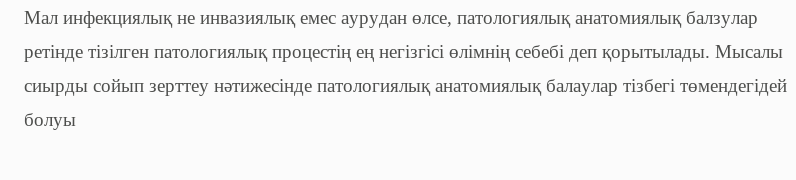Мал инфекциялық не инвазиялық емес аурудан өлсе, патологиялық анатомиялық балзулар ретінде тізілген патологиялық процестің ең негізгісі өлімнің себебі деп қорытылады. Мысалы сиырды сойып зерттеу нәтижесінде патологиялық анатомиялық балаулар тізбегі төмендегідей болуы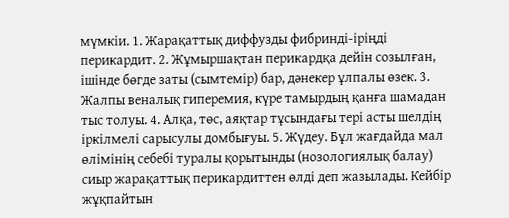мүмкіи. 1. Жарақаттық диффузды фибринді-іріңді перикардит. 2. Жұмыршақтан перикардқа дейін созылған, ішінде бөгде заты (сымтемір) бар, дәнекер ұлпалы өзек. 3. Жалпы веналық гиперемия, күре тамырдың қанға шамадан тыс толуы. 4. Алқа, төс, аяқтар тұсындағы тері асты шелдің іркілмелі сарысулы домбығуы. 5. Жүдеу. Бұл жағдайда мал өлімінің себебі туралы қорытынды (нозологиялық балау) сиыр жарақаттық перикардиттен өлді деп жазылады. Кейбір жұқпайтын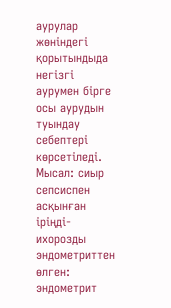аурулар жөніндегі қорытындыда негізгі аурумен бірге осы аурудын туындау себептері көрсетіледі. Мысал: сиыр сепсиспен асқынған іріңді-ихорозды эндометриттен өлген: эндометрит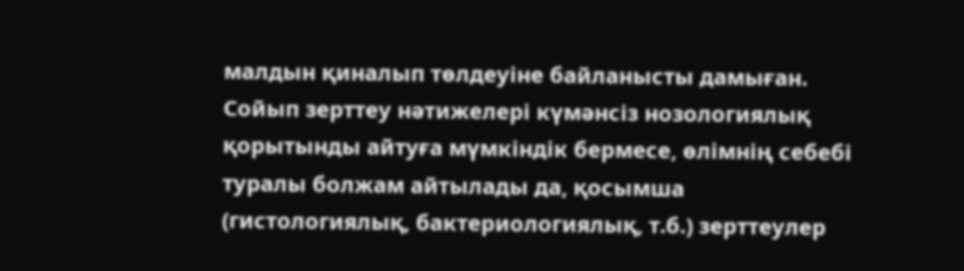малдын қиналып төлдеуіне байланысты дамыған. Сойып зерттеу нәтижелері күмәнсіз нозологиялық қорытынды айтуға мүмкіндік бермесе, өлімнің себебі туралы болжам айтылады да, қосымша (гистологиялық, бактериологиялық, т.б.) зерттеулер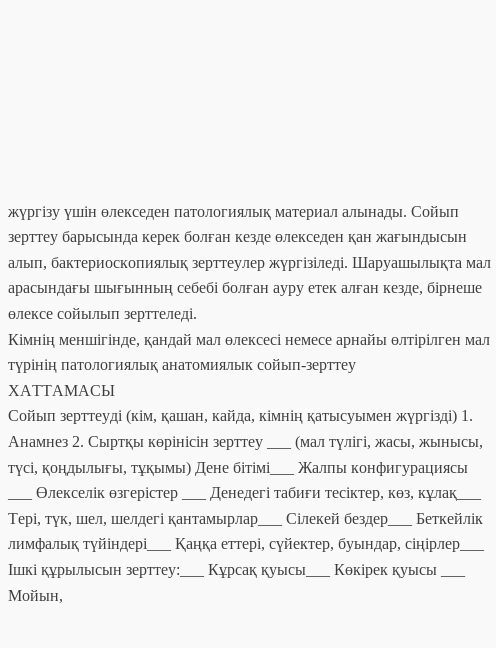жүргізу үшін өлекседен патологиялық материал алынады. Сойып зерттеу барысында керек болған кезде өлекседен қан жағындысын алып, бактериоскопиялық зерттеулер жүргізіледі. Шаруашылықта мал арасындағы шығынның себебі болған ауру етек алған кезде, бірнеше өлексе сойылып зерттеледі.
Кімнің меншігінде, қандай мал өлексесі немесе арнайы өлтірілген мал түрінің патологиялық анатомиялык сойып-зерттеу
ХАТТАМАСЫ
Сойып зерттеуді (кім, қашан, кайда, кімнің қатысуымен жүргізді) 1. Анамнез 2. Сыртқы көрінісін зерттеу ___ (мал түлігі, жасы, жынысы, түсі, қоңдылығы, тұқымы) Дене бітімі___ Жалпы конфигурациясы ___ Өлекселік өзгерістер ___ Денедегі табиғи тесіктер, көз, кұлақ___ Тері, түк, шел, шелдегі қантамырлар___ Сілекей бездер___ Беткейлік лимфалық түйіндері___ Қаңқа еттері, сүйектер, буындар, сіңірлер___ Ішкі құрылысын зерттеу:___ Кұрсақ қуысы___ Көкірек қуысы ___ Мойын,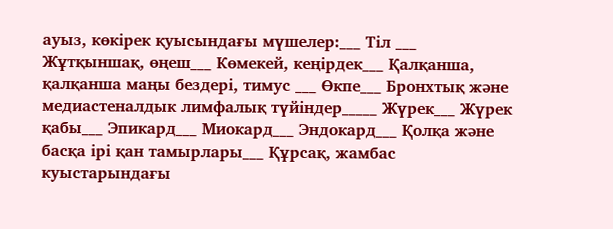ауыз, көкірек қуысындағы мүшелер:___ Тіл ___ Жұтқыншақ, өңеш___ Көмекей, кеңірдек___ Қалқанша, қалқанша маңы бездері, тимус ___ Өкпе___ Бронхтық және медиастеналдык лимфалық түйіндер_____ Жүрек___ Жүрек қабы___ Эпикард___ Миокард___ Эндокард___ Қолқа және басқа ірі қан тамырлары___ Құрсақ, жамбас куыстарындағы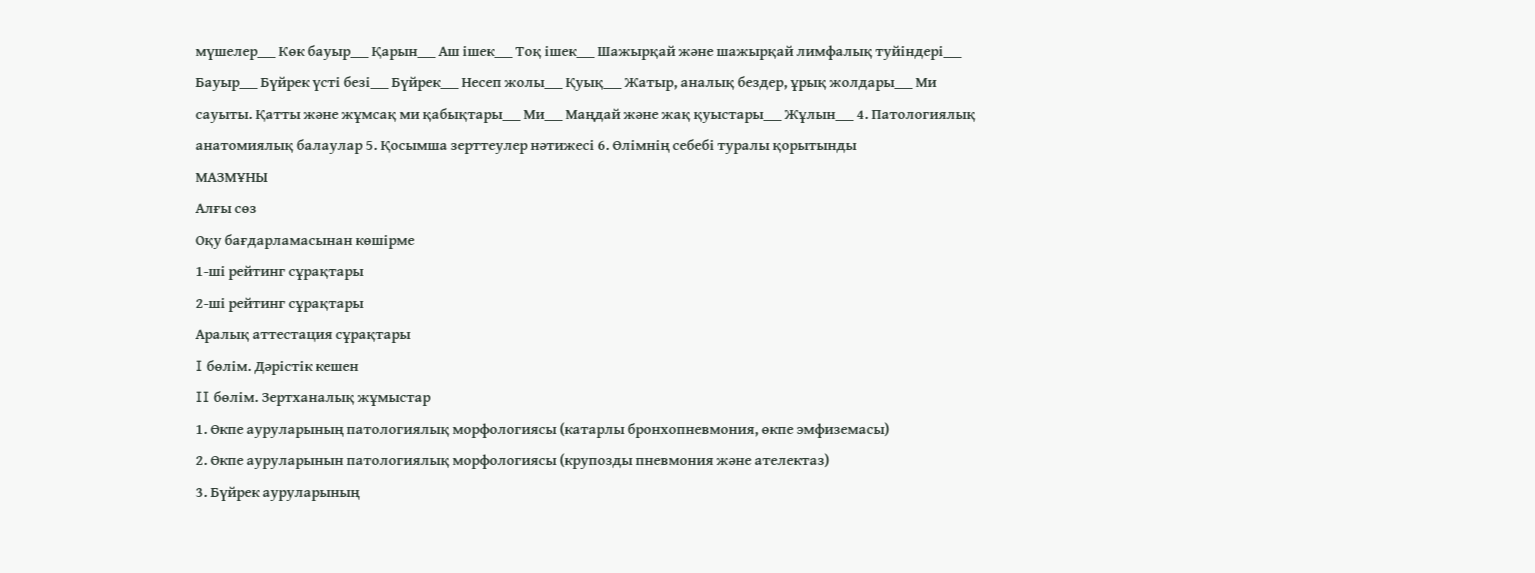мүшелер___ Көк бауыр___ Қарын___ Аш ішек___ Тоқ ішек___ Шажырқай және шажырқай лимфалық туйіндері___ Бауыр___ Бүйрек үсті безі___ Бүйрек___ Несеп жолы___ Қуық___ Жатыр, аналық бездер, ұрық жолдары___ Ми сауыты. Қатты және жұмсақ ми қабықтары___ Ми___ Маңдай және жақ қуыстары___ Жұлын___ 4. Патологиялық анатомиялық балаулар 5. Қосымша зерттеулер нәтижесі 6. Өлімнің себебі туралы қорытынды
МАЗМҰНЫ
Алғы сөз
Оқу бағдарламасынан көшірме
1-ші рейтинг сұрақтары
2-ші рейтинг сұрақтары
Аралық аттестация сұрақтары
I бөлім. Дәрістік кешен
II бөлім. Зертханалық жұмыстар
1. Өкпе ауруларының патологиялық морфологиясы (катарлы бронхопневмония, өкпе эмфиземасы)
2. Өкпе ауруларынын патологиялық морфологиясы (крупозды пневмония және ателектаз)
3. Бүйрек ауруларының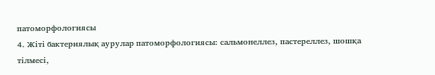патоморфологиясы
4. Жіті бактериялық аурулар патоморфологиясы: сальмонеллез, пастереллез, шошқа тілмесі,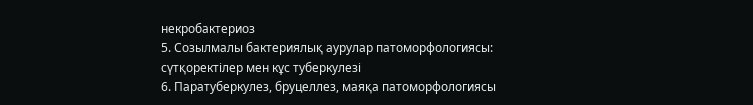некробактериоз
5. Созылмалы бактериялық аурулар патоморфологиясы: сүтқоректілер мен кұс туберкулезі
6. Паратуберкулез, бруцеллез, маяқа патоморфологиясы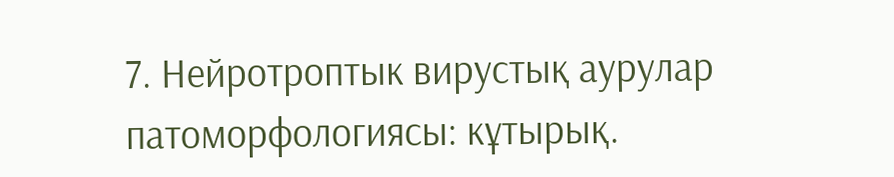7. Нейротроптык вирустық аурулар патоморфологиясы: кұтырық.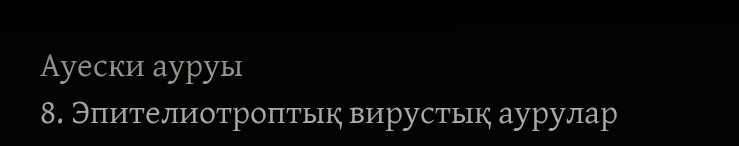Ауески ауруы
8. Эпителиотроптық вирустық аурулар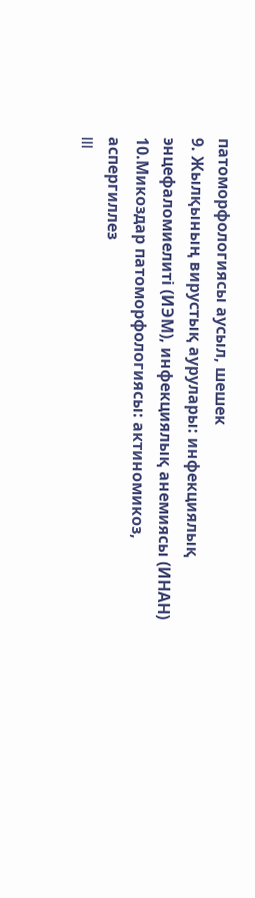патоморфологиясы аусыл, шешек
9. Жылқының вирустық аурулары: инфекциялық энцефаломиелиті (ИЭМ), инфекциялық анемиясы (ИНАН)
10.Микоздар патоморфологиясы: актиномикоз, аспергиллез
III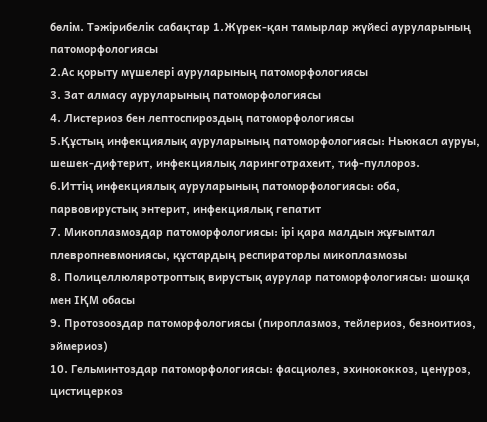бөлім. Тәжірибелік сабақтар 1.Жүрек-қан тамырлар жүйесі ауруларының патоморфологиясы
2.Ас қорыту мүшелері ауруларының патоморфологиясы
3. Зат алмасу ауруларының патоморфологиясы
4. Листериоз бен лептоспироздың патоморфологиясы
5.Құстың инфекциялық ауруларының патоморфологиясы: Ньюкасл ауруы, шешек-дифтерит, инфекциялық ларинготрахеит, тиф-пуллороз.
6.Иттің инфекциялық ауруларының патоморфологиясы: оба, парвовирустық энтерит, инфекциялық гепатит
7. Микоплазмоздар патоморфологиясы: ірі қара малдын жұғымтал плевропневмониясы, құстардың респираторлы микоплазмозы
8. Полицеллюляротроптық вирустық аурулар патоморфологиясы: шошқа мен ІҚМ обасы
9. Протозооздар патоморфологиясы (пироплазмоз, тейлериоз, безноитиоз, эймериоз)
10. Гельминтоздар патоморфологиясы: фасциолез, эхинококкоз, ценуроз, цистицеркоз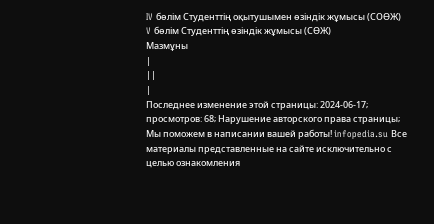IV бөлім Студенттің оқытушымен өзіндік жұмысы (СОӨЖ)
V бөлім Студенттің өзіндік жұмысы (СӨЖ)
Мазмұны
|
||
|
Последнее изменение этой страницы: 2024-06-17; просмотров: 68; Нарушение авторского права страницы; Мы поможем в написании вашей работы! infopedia.su Все материалы представленные на сайте исключительно с целью ознакомления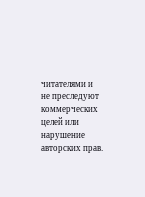читателями и не преследуют коммерческих целей или нарушение авторских прав.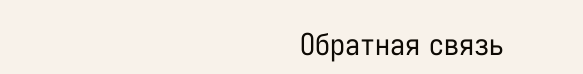Обратная связь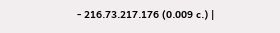- 216.73.217.176 (0.009 с.) |